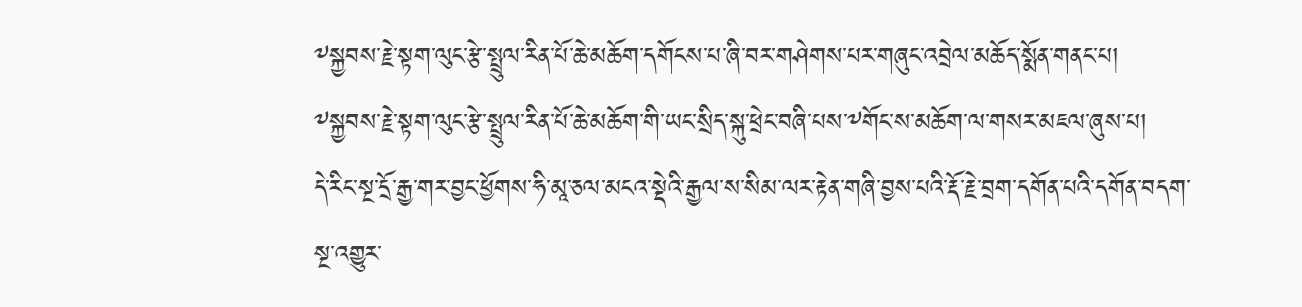༸སྐྱབས་རྗེ་སྟག་ལུང་རྩེ་སྤྲུལ་རིན་པོ་ཆེ་མཆོག་དགོངས་པ་ཞི་བར་གཤེགས་པར་གཞུང་འབྲེལ་མཆོད་སྨོན་གནང་པ།
༸སྐྱབས་རྗེ་སྟག་ལུང་རྩེ་སྤྲུལ་རིན་པོ་ཆེ་མཆོག་གི་ཡང་སྲིད་སྐུ་ཕྲེང་བཞི་པས་༸གོང་ས་མཆོག་ལ་གསར་མཇལ་ཞུས་པ།
དེ་རིང་སྔ་དྲོ་རྒྱ་གར་བྱང་ཕྱོགས་ཧི་མཱ་ཅལ་མངའ་སྡེའི་རྒྱལ་ས་སིམ་ལར་རྟེན་གཞི་བྱས་པའི་རྡོ་རྗེ་བྲག་དགོན་པའི་དགོན་བདག་སྔ་འགྱུར་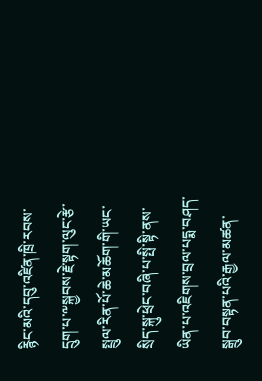རྙིང་མའི་དབུ་འཛིན་ཁྲི་རབས་དྲུག་པ་༸སྐྱབས་རྗེ་སྟག་ལུང་རྩེ་སྤྲུལ་རིན་པོ་ཆེ་མཆོག་གི་ཡང་སྲིད་སྐུ་ཕྲེང་བཞི་པ་སྤི་སྟི་ནས་ཡིན་པ་འཇིགས་བྲལ་པདྨ་བཤད་སྒྲུབ་བསྟན་པའི་རྒྱལ་མཚན་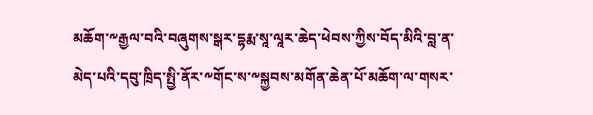མཆོག་༸རྒྱལ་བའི་བཞུགས་སྒར་དྷརྨ་སཱ་ལཱར་ཆེད་ཕེབས་ཀྱིས་བོད་མིའི་བླ་ན་མེད་པའི་དབུ་ཁྲིད་སྤྱི་ནོར་༸གོང་ས་༸སྐྱབས་མགོན་ཆེན་པོ་མཆོག་ལ་གསར་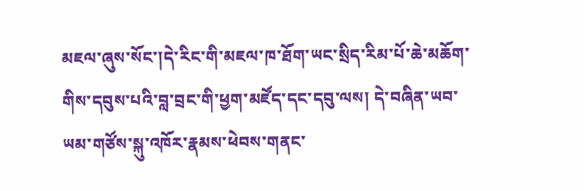མཇལ་ཞུས་སོང་།དེ་རིང་གི་མཇལ་ཁ་ཐོག་ཡང་སྲིད་རིམ་པོ་ཆེ་མཆོག་གིས་དབུས་པའི་བླ་བྲང་གི་ཕྱག་མཛོད་དང་དབུ་ལས། དེ་བཞིན་ཡབ་ཡམ་གཙོས་སྐུ་འཁོར་རྣམས་ཕེབས་གནང་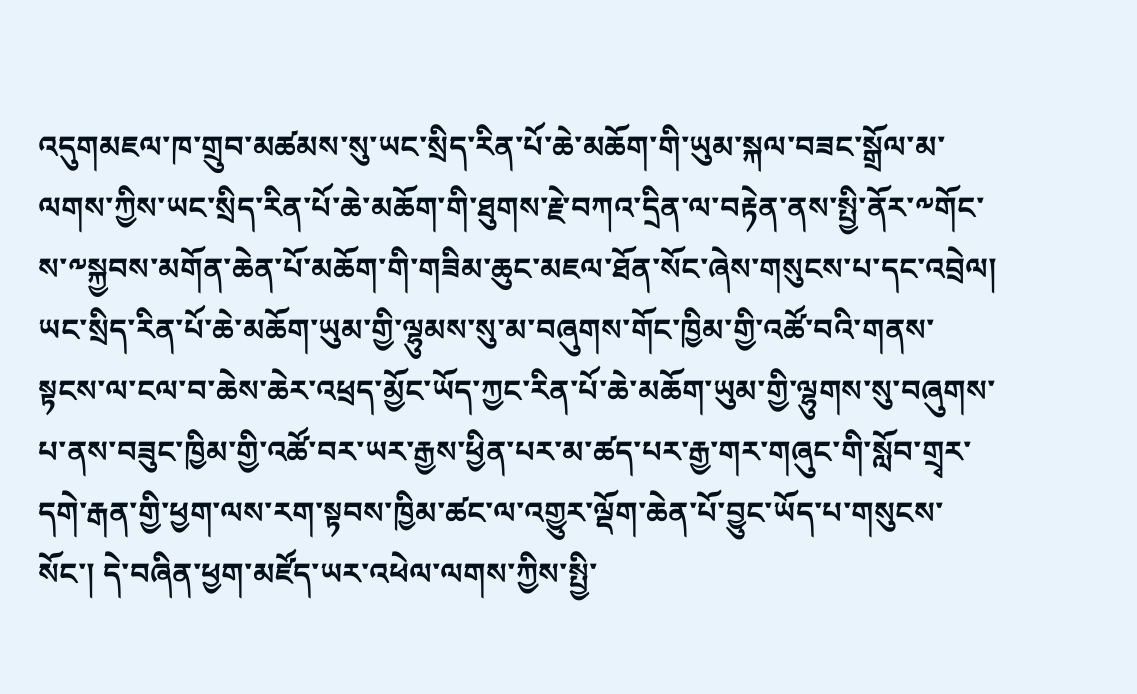འདུགམཇལ་ཁ་གྲུབ་མཚམས་སུ་ཡང་སྲིད་རིན་པོ་ཆེ་མཆོག་གི་ཡུམ་སྐལ་བཟང་སྒྲོལ་མ་ལགས་ཀྱིས་ཡང་སྲིད་རིན་པོ་ཆེ་མཆོག་གི་ཐུགས་རྗེ་བཀའ་དྲིན་ལ་བརྟེན་ནས་སྤྱི་ནོར་༸གོང་ས་༸སྐྱབས་མགོན་ཆེན་པོ་མཆོག་གི་གཟིམ་ཆུང་མཇལ་ཐོན་སོང་ཞེས་གསུངས་པ་དང་འབྲེལ། ཡང་སྲིད་རིན་པོ་ཆེ་མཆོག་ཡུམ་གྱི་ལྷུམས་སུ་མ་བཞུགས་གོང་ཁྱིམ་གྱི་འཚོ་བའི་གནས་སྟངས་ལ་ངལ་བ་ཆེས་ཆེར་འཕྲད་མྱོང་ཡོད་ཀྱང་རིན་པོ་ཆེ་མཆོག་ཡུམ་གྱི་ལྷུགས་སུ་བཞུགས་པ་ནས་བཟུང་ཁྱིམ་གྱི་འཚོ་བར་ཡར་རྒྱས་ཕྱིན་པར་མ་ཚད་པར་རྒྱ་གར་གཞུང་གི་སློབ་གྲྭར་དགེ་རྒན་གྱི་ཕྱག་ལས་རག་སྟབས་ཁྱིམ་ཚང་ལ་འགྱུར་ལྡོག་ཆེན་པོ་བྱུང་ཡོད་པ་གསུངས་སོང་། དེ་བཞིན་ཕྱག་མཛོད་ཡར་འཕེལ་ལགས་ཀྱིས་སྤྱི་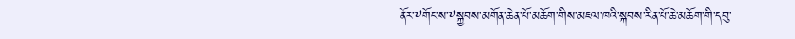ནོར་༸གོང་ས་༸སྐྱབས་མགོན་ཆེན་པོ་མཆོག་གིས་མཇལ་ཁའི་སྐབས་རིན་པོ་ཆེ་མཆོག་གི་དབུ་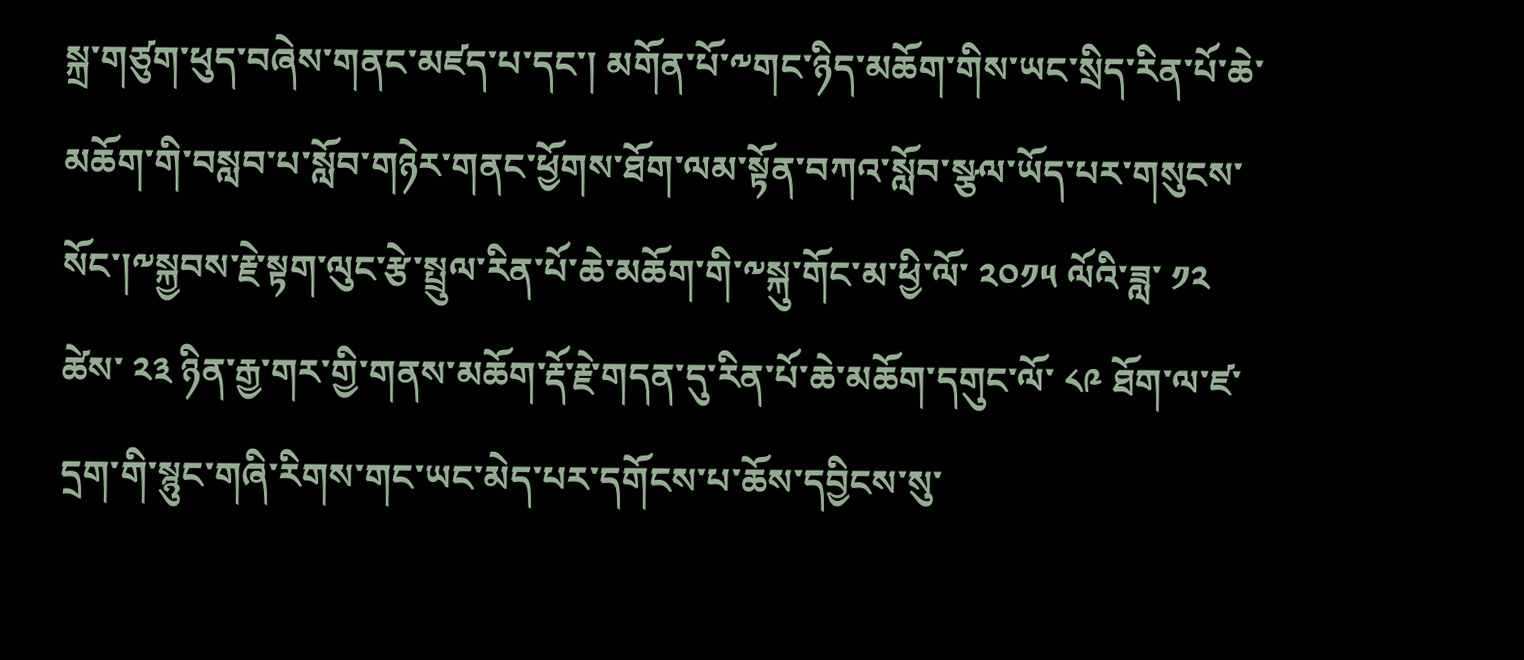སྐྲ་གཙུག་ཕུད་བཞེས་གནང་མཛད་པ་དང་། མགོན་པོ་༸གང་ཉིད་མཆོག་གིས་ཡང་སྲིད་རིན་པོ་ཆེ་མཆོག་གི་བསླབ་པ་སློབ་གཉེར་གནང་ཕྱོགས་ཐོག་ལམ་སྟོན་བཀའ་སློབ་སྩལ་ཡོད་པར་གསུངས་སོང་།༸སྐྱབས་རྗེ་སྟག་ལུང་རྩེ་སྤྲུལ་རིན་པོ་ཆེ་མཆོག་གི་༸སྐུ་གོང་མ་ཕྱི་ལོ་ ༢༠༡༥ ལོའི་ཟླ་ ༡༢ ཚེས་ ༢༣ ཉིན་རྒྱ་གར་གྱི་གནས་མཆོག་རྡོ་རྗེ་གདན་དུ་རིན་པོ་ཆེ་མཆོག་དགུང་ལོ་ ༨༩ ཐོག་ལ་ཛ་དྲག་གི་སྙུང་གཞི་རིགས་གང་ཡང་མེད་པར་དགོངས་པ་ཆོས་དབྱིངས་སུ་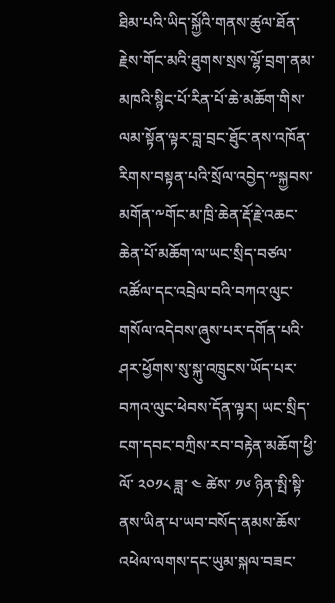ཐིམ་པའི་ཡིད་སྐྱོའི་གནས་ཚུལ་ཐོན་རྗེས་གོང་མའི་ཐུགས་སྲས་ལྷོ་བྲག་ནམ་མཁའི་སྙིང་པོ་རིན་པོ་ཆེ་མཆོག་གིས་ལམ་སྟོན་ལྟར་བླ་བྲང་ཐོུང་ནས་འཁོན་རིགས་བསྟན་པའི་སྲོལ་འབྱེད་༸སྐྱབས་མགོན་༸གོང་མ་ཁྲི་ཆེན་རྡོ་རྗེ་འཆང་ཆེན་པོ་མཆོག་ལ་ཡང་སྲིད་བཙལ་འཚོལ་དང་འབྲེལ་བའི་བཀའ་ལུང་གསོལ་འདེབས་ཞུས་པར་དགོན་པའི་ཤར་ཕྱོགས་སུ་སྐུ་འཁྲུངས་ཡོད་པར་བཀའ་ལུང་ཕེབས་དོན་ལྟར། ཡང་སྲིད་ངག་དབང་བཀྲིས་རབ་བརྟེན་མཆོག་ཕྱི་ལོ་ ༢༠༡༨ ཟླ་ ༤ ཚེས་ ༡༦ ཉིན་སྤི་སྟི་ནས་ཡིན་པ་ཡབ་བསོད་ནམས་ཆོས་འཕེལ་ལགས་དང་ཡུམ་སྐལ་བཟང་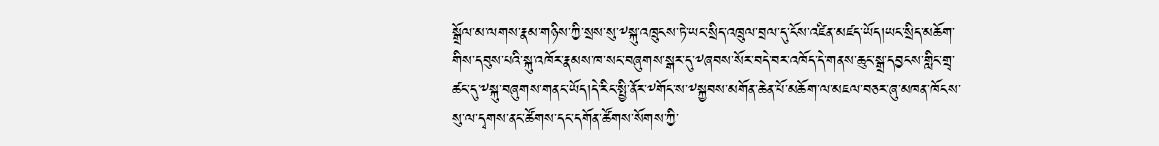སྒྲོལ་མ་ལགས་རྣམ་གཉིས་ཀྱི་སྲས་སུ་༸སྐུ་འཁྲུངས་ཏེ་ཡང་སྲིད་འཁྲུལ་བྲལ་དུ་ངོས་འཛིན་མཛད་ཡོད།ཡང་སྲིད་མཆོག་གིས་དབུས་པའི་སྐུ་འཁོར་རྣམས་ཁ་སང་བཞུགས་སྒར་དུ་༸ཞབས་སོར་བདེ་བར་འཁོད་དེ་གནས་ཆུང་སྒྲ་དབྱངས་གླིང་གྲྭ་ཚང་དུ་༸སྐུ་བཞུགས་གནང་ཡོད།དེ་རིང་སྤྱི་ནོར་༸གོང་ས་༸སྐྱབས་མགོན་ཆེན་པོ་མཆོག་ལ་མཇལ་བཅར་ཞུ་མཁན་ཁོངས་སུ་ལ་དྭགས་ནང་ཚོགས་དང་དགོན་ཚོགས་སོགས་ཀྱི་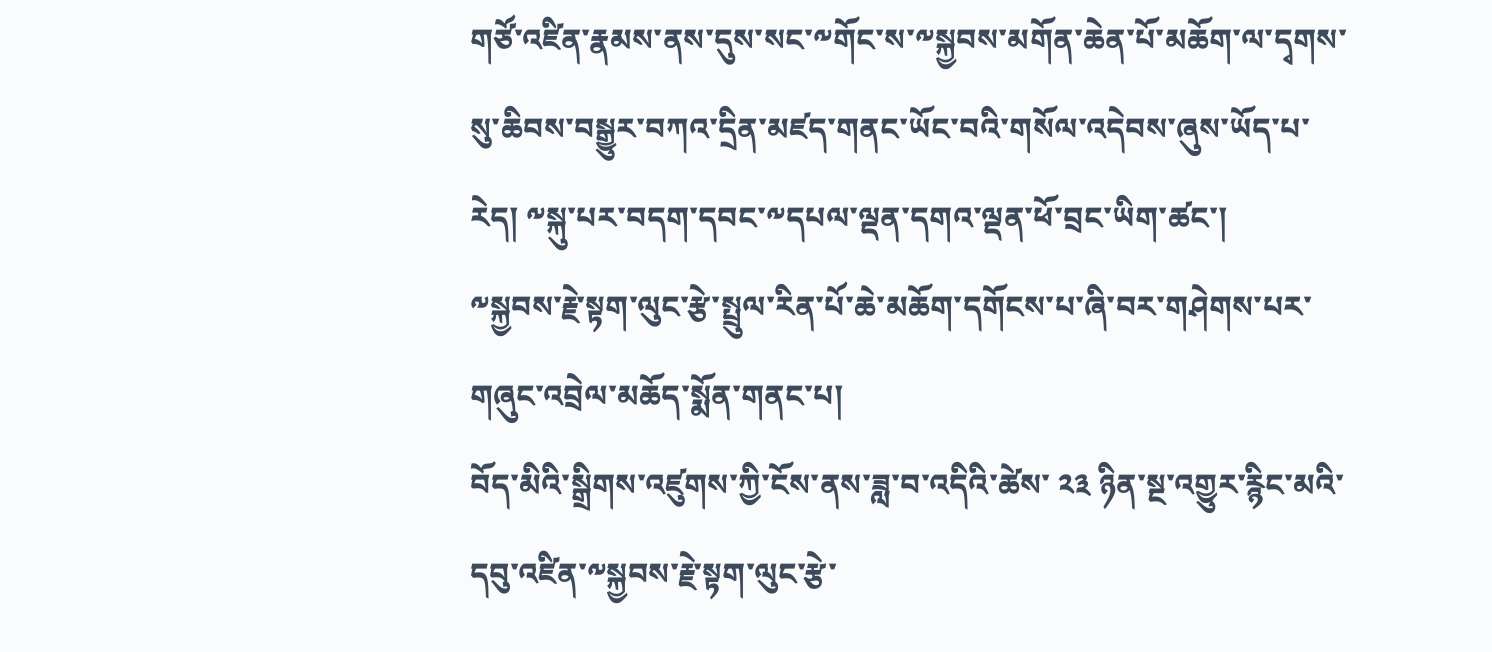གཙོ་འཛིན་རྣམས་ནས་དུས་སང་༸གོང་ས་༸སྐྱབས་མགོན་ཆེན་པོ་མཆོག་ལ་དྭགས་སུ་ཆིབས་བསྒྱུར་བཀའ་དྲིན་མཛད་གནང་ཡོང་བའི་གསོལ་འདེབས་ཞུས་ཡོད་པ་རེད། ༸སྐུ་པར་བདག་དབང་༸དཔལ་ལྡན་དགའ་ལྡན་ཕོ་བྲང་ཡིག་ཚང་།
༸སྐྱབས་རྗེ་སྟག་ལུང་རྩེ་སྤྲུལ་རིན་པོ་ཆེ་མཆོག་དགོངས་པ་ཞི་བར་གཤེགས་པར་གཞུང་འབྲེལ་མཆོད་སྨོན་གནང་པ།
བོད་མིའི་སྒྲིགས་འཛུགས་ཀྱི་ངོས་ནས་ཟླ་བ་འདིའི་ཚེས་ ༢༣ ཉིན་སྔ་འགྱུར་རྙིང་མའི་དབུ་འཛིན་༸སྐྱབས་རྗེ་སྟག་ལུང་རྩེ་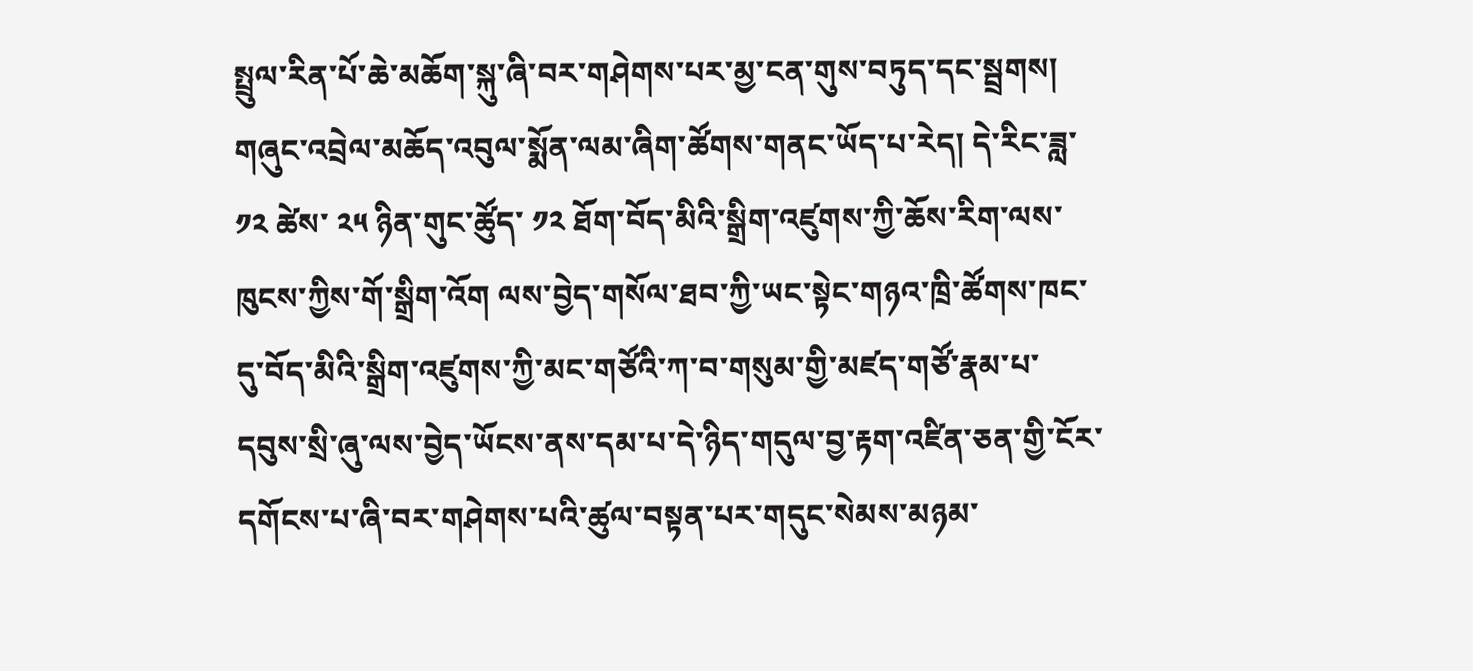སྤྲུལ་རིན་པོ་ཆེ་མཆོག་སྐུ་ཞི་བར་གཤེགས་པར་མྱ་ངན་གུས་བཏུད་དང་སྦྲགས། གཞུང་འབྲེལ་མཆོད་འབུལ་སྨོན་ལམ་ཞིག་ཚོགས་གནང་ཡོད་པ་རེད། དེ་རིང་ཟླ་ ༡༢ ཚེས་ ༢༥ ཉིན་གུང་ཚོུད་ ༡༢ ཐོག་བོད་མིའི་སྒྲིག་འཛུགས་ཀྱི་ཆོས་རིག་ལས་ཁུངས་ཀྱིས་གོ་སྒྲིག་འོག ལས་བྱེད་གསོལ་ཐབ་ཀྱི་ཡང་སྟེང་གཉའ་ཁྲི་ཚོགས་ཁང་དུ་བོད་མིའི་སྒྲིག་འཛུགས་ཀྱི་མང་གཙོའི་ཀ་བ་གསུམ་གྱི་མཛད་གཙོ་རྣམ་པ་དབུས་སྲི་ཞུ་ལས་བྱེད་ཡོངས་ནས་དམ་པ་དེ་ཉིད་གདུལ་བྱ་རྟག་འཛིན་ཅན་གྱི་ངོར་དགོངས་པ་ཞི་བར་གཤེགས་པའི་ཚུལ་བསྟན་པར་གདུང་སེམས་མཉམ་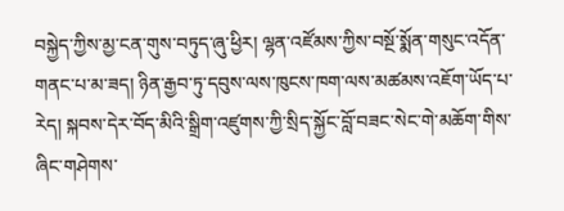བསྐྱེད་ཀྱིས་མྱ་ངན་གུས་བཏུད་ཞུ་ཕྱིར། ལྷན་འཛོམས་ཀྱིས་བསྔོ་སྨོན་གསུང་འདོན་གནང་པ་མ་ཟད། ཉིན་རྒྱབ་ཏུ་དབུས་ལས་ཁུངས་ཁག་ལས་མཚམས་འཇོག་ཡོད་པ་རེད། སྐབས་དེར་བོད་མིའི་སྒྲིག་འཛུགས་ཀྱི་སྲིད་སྐྱོང་བློ་བཟང་སེང་གེ་མཆོག་གིས་ཞིང་གཤེགས་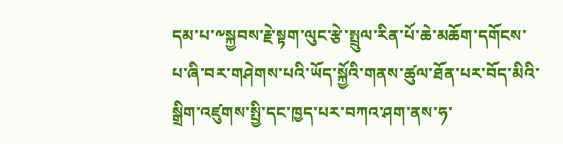དམ་པ་༸སྐྱབས་རྗེ་སྟག་ལུང་རྩེ་སྤྲུལ་རིན་པོ་ཆེ་མཆོག་དགོངས་པ་ཞི་བར་གཤེགས་པའི་ཡོད་སྐྱོའི་གནས་ཚུལ་ཐོན་པར་བོད་མིའི་སྒྲིག་འཛུགས་སྤྱི་དང་ཁྱད་པར་བཀའ་ཤག་ནས་ཧ་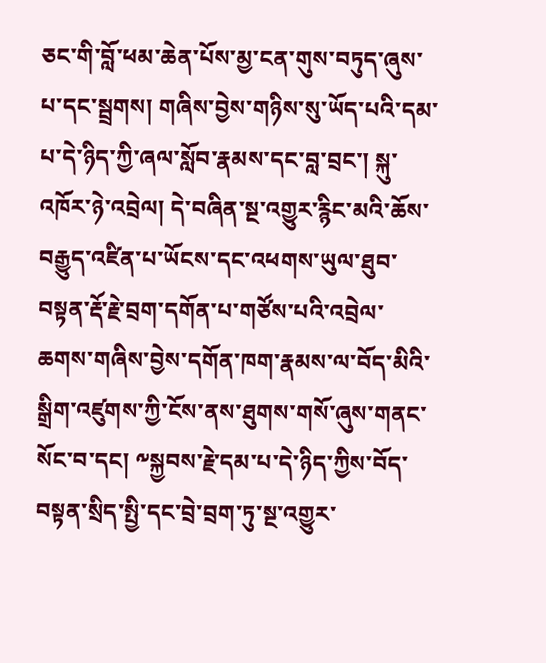ཅང་གི་བློ་ཕམ་ཆེན་པོས་མྱ་ངན་གུས་བཏུད་ཞུས་པ་དང་སྦྲགས། གཞིས་བྱེས་གཉིས་སུ་ཡོད་པའི་དམ་པ་དེ་ཉིད་ཀྱི་ཞལ་སློབ་རྣམས་དང་བླ་བྲང་། སྐུ་འཁོར་ཉེ་འབྲེལ། དེ་བཞིན་སྔ་འགྱུར་རྙིང་མའི་ཆོས་བརྒྱུད་འཛིན་པ་ཡོངས་དང་འཕགས་ཡུལ་ཐུབ་བསྟན་རྡོ་རྗེ་བྲག་དགོན་པ་གཙོས་པའི་འབྲེལ་ཆགས་གཞིས་བྱེས་དགོན་ཁག་རྣམས་ལ་བོད་མིའི་སྒྲིག་འཛུགས་ཀྱི་ངོས་ནས་ཐུགས་གསོ་ཞུས་གནང་སོང་བ་དང། ༸སྐྱབས་རྗེ་དམ་པ་དེ་ཉིད་ཀྱིས་བོད་བསྟན་སྲིད་སྤྱི་དང་བྲེ་བྲག་ཏུ་སྔ་འགྱུར་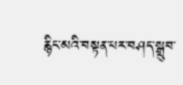རྙིང་མའི་བསྟན་པར་བཤད་སྒྲུབ་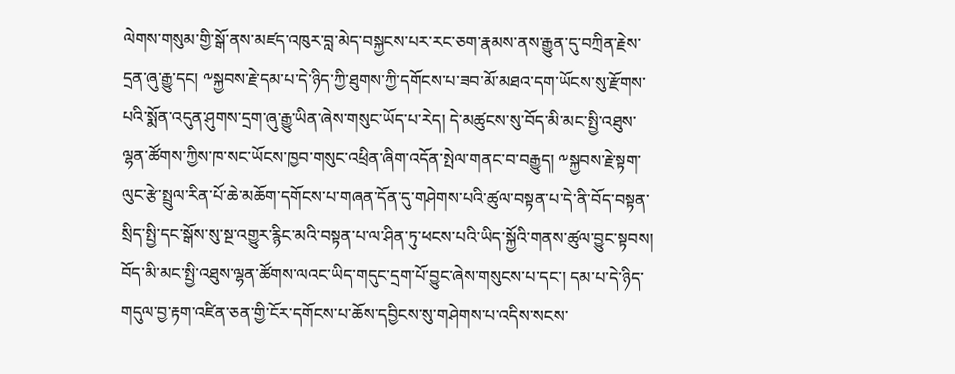ལེགས་གསུམ་གྱི་སྒོ་ནས་མཛད་འཁུར་བླ་མེད་བསྐྱངས་པར་རང་ཅག་རྣམས་ནས་རྒྱུན་དུ་བཀྲིན་རྗེས་དྲན་ཞུ་རྒྱུ་དང། ༸སྐྱབས་རྗེ་དམ་པ་དེ་ཉིད་ཀྱི་ཐུགས་ཀྱི་དགོངས་པ་ཟབ་མོ་མཐའ་དག་ཡོངས་སུ་རྫོགས་པའི་སྨོན་འདུན་ཤུགས་དྲག་ཞུ་རྒྱུ་ཡིན་ཞེས་གསུང་ཡོད་པ་རེད། དེ་མཚུངས་སུ་བོད་མི་མང་སྤྱི་འཐུས་ལྷན་ཚོགས་ཀྱིས་ཁ་སང་ཡོངས་ཁྱབ་གསུང་འཕྲིན་ཞིག་འདོན་སྤེལ་གནང་བ་བརྒྱུད། ༸སྐྱབས་རྗེ་སྟག་ལུང་རྩེ་སྤྲུལ་རིན་པོ་ཆེ་མཆོག་དགོངས་པ་གཞན་དོན་དུ་གཤེགས་པའི་ཚུལ་བསྟན་པ་དེ་ནི་བོད་བསྟན་སྲིད་སྤྱི་དང་སྒོས་སུ་སྔ་འགྱུར་རྙིང་མའི་བསྟན་པ་ལ་ཤིན་ཏུ་ཕངས་པའི་ཡིད་སྐྱོའི་གནས་ཚུལ་བྱུང་སྟབས། བོད་མི་མང་སྤྱི་འཐུས་ལྷན་ཚོགས་ལའང་ཡིད་གདུང་དྲག་པོ་བྱུང་ཞེས་གསུངས་པ་དང་། དམ་པ་དེ་ཉིད་གདུལ་བྱ་རྟག་འཛིན་ཅན་གྱི་ངོར་དགོངས་པ་ཆོས་དབྱིངས་སུ་གཤེགས་པ་འདིས་སངས་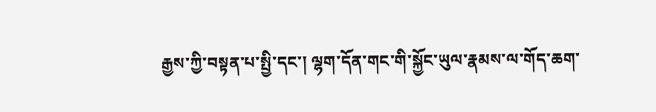རྒྱས་ཀྱི་བསྟན་པ་སྤྱི་དང་། ལྷག་དོན་གང་གི་སྐྱོང་ཡུལ་རྣམས་ལ་གོད་ཆག་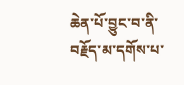ཆེན་པོ་བྱུང་བ་ནི་བརྗོད་མ་དགོས་པ་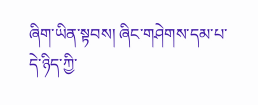ཞིག་ཡིན་སྟབས། ཞིང་གཤེགས་དམ་པ་དེ་ཉིད་ཀྱི་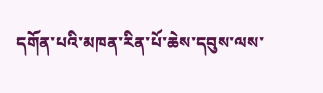དགོན་པའི་མཁན་རིན་པོ་ཆེས་དབུས་ལས་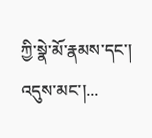ཀྱི་སྣེ་མོ་རྣམས་དང་། འདུས་མང་།...